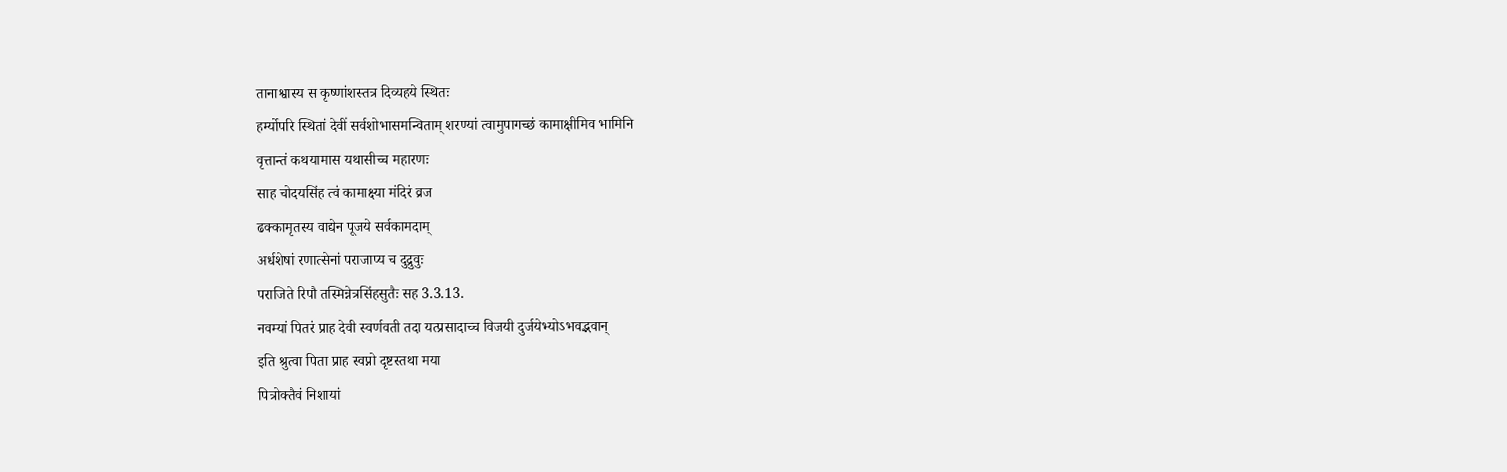तानाश्वास्य स कृष्णांशस्तत्र दिव्यहये स्थितः
हर्म्योपरि स्थितां देवीं सर्वशोभासमन्विताम् शरण्यां त्वामुपागच्छं कामाक्षीमिव भामिनि
वृत्तान्तं कथयामास यथासीच्च महारणः
साह चोदयसिंह त्वं कामाक्ष्या मंदिरं व्रज
ढक्कामृतस्य वाद्येन पूजये सर्वकामदाम्
अर्धशेषां रणात्सेनां पराजाप्य च दुद्रुवुः
पराजिते रिपौ तस्मिन्नेत्रसिंहसुतैः सह 3.3.13.
नवम्यां पितरं प्राह देवी स्वर्णवती तदा यत्प्रसादाच्च विजयी दुर्जयेभ्योऽभवद्भवान्
इति श्रुत्वा पिता प्राह स्वप्नो दृष्टस्तथा मया
पित्रोक्तैवं निशायां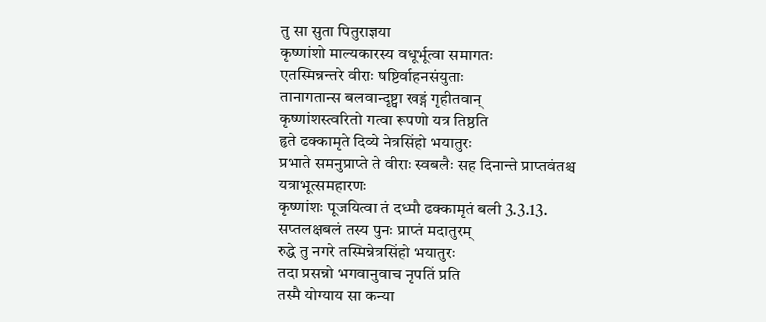तु सा सुता पितुराज्ञया
कृष्णांशो माल्यकारस्य वधूर्भूत्वा समागतः
एतस्मिन्नन्तरे वीराः षष्टिर्वाहनसंयुताः
तानागतान्स बलवान्दृष्ट्वा खड्गं गृहीतवान्
कृष्णांशस्त्वरितो गत्वा रूपणो यत्र तिष्ठति
हृते ढक्कामृते दिव्ये नेत्रसिंहो भयातुरः
प्रभाते समनुप्राप्ते ते वीराः स्वबलैः सह दिनान्ते प्राप्तवंतश्च यत्राभूत्समहारणः
कृष्णांशः पूजयित्वा तं दध्मौ ढक्कामृतं बली 3.3.13.
सप्तलक्षबलं तस्य पुनः प्राप्तं मदातुरम्
रुद्धे तु नगरे तस्मिन्नेत्रसिंहो भयातुरः
तदा प्रसन्नो भगवानुवाच नृपतिं प्रति
तस्मै योग्याय सा कन्या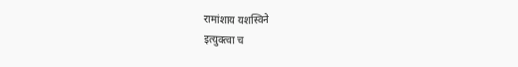रामांशाय यशस्विने
इत्युक्त्वा च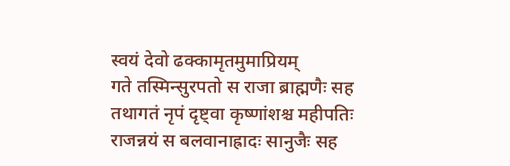स्वयं देवो ढक्कामृतमुमाप्रियम्
गते तस्मिन्सुरपतो स राजा ब्राह्मणैः सह
तथागतं नृपं दृष्ट्वा कृष्णांशश्च महीपतिः
राजन्नयं स बलवानाह्रादः सानुजैः सह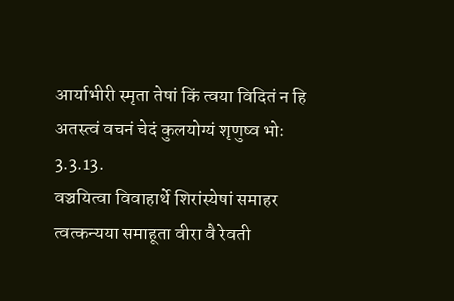आर्याभीरी स्मृता तेषां किं त्वया विदितं न हि
अतस्त्वं वचनं चेदं कुलयोग्यं शृणुष्व भोः 3.3.13.
वञ्चयित्वा विवाहार्थे शिरांस्येषां समाहर
त्वत्कन्यया समाहूता वीरा वै रेवती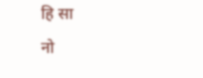हि सा
नो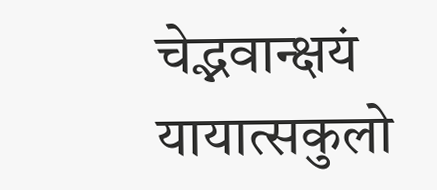चेद्भवान्क्षयं यायात्सकुलो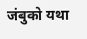जंबुको यथा